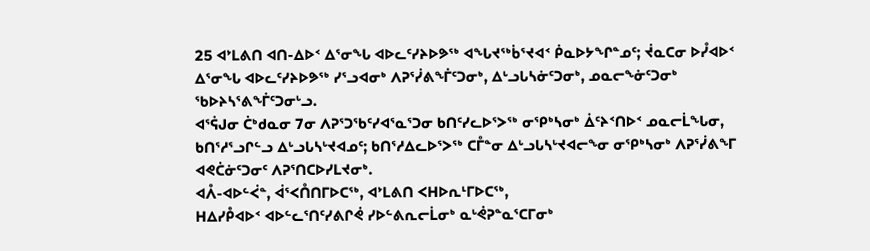25 ᐊᔾᒪᕕᑎ ᐊᑎ-ᐃᐅᑉ ᐃᕐᓂᖓ ᐊᐅᓚᑦᓯᔨᐅᕗᖅ ᐊᖓᔪᖅᑳᕐᔪᐊᑉ ᑮᓇᐅᔭᖏᓐᓄᑦ; ᔫᓇᑕᓂ ᐅᓮᐊᐅᑉ ᐃᕐᓂᖓ ᐊᐅᓚᑦᓯᔨᐅᕗᖅ ᓯᕐᓗᐊᓂᒃ ᐱᕈᕐᓰᕕᖕᒦᑦᑐᓂᒃ, ᐃᒡᓗᒐᓴᓃᑦᑐᓂᒃ, ᓄᓇᓕᖕᓃᑦᑐᓂᒃ ᖃᐅᔨᓴᕐᕕᖕᒦᑦᑐᓂᒡᓗ.
ᐊᕐᕌᒍᓂ ᑖᒃᑯᓇᓂ 7ᓂ ᐱᕈᕐᑐᖃᑦᓯᐊᕐᓇᕐᑐᓂ ᑲᑎᑦᓯᓚᐅᕐᐳᖅ ᓂᕿᒃᓴᓂᒃ ᐄᑦᔨᑉᑎᐅᑉ ᓄᓇᓕᒫᖓᓂ, ᑲᑎᕐᓱᕐᓗᒋᓪᓗ ᐃᒡᓗᒐᓴᒡᔪᐊᓄᑦ; ᑲᑎᕐᓱᐃᓚᐅᕐᐳᖅ ᑕᒤᓐᓂ ᐃᒡᓗᒐᓴᒡᔪᐊᓕᖕᓂ ᓂᕿᒃᓴᓂᒃ ᐱᕈᕐᓰᕕᖕᒥ ᐊᕙᑖᓃᑦᑐᓂᑦ ᐱᕈᕐᑎᑕᐅᓯᒪᔪᓂᒃ.
ᐊᐰ-ᐊᐅᓪᐹᓐ, ᐋᕐᐸᑍᑎᒥᐅᑕᖅ, ᐊᔾᒪᕕᑎ ᐸᕼᐅᕆᒻᒥᐅᑕᖅ,
ᕼᐃᓯᑬᐊᐅᑉ ᐊᐅᓪᓚᕐᑎᑦᓯᕕᒋᕚ ᓯᐅᓪᕕᕆᓕᒫᓂᒃ ᓇᒡᕚᕈᓐᓇᕐᑕᒥᓂᒃ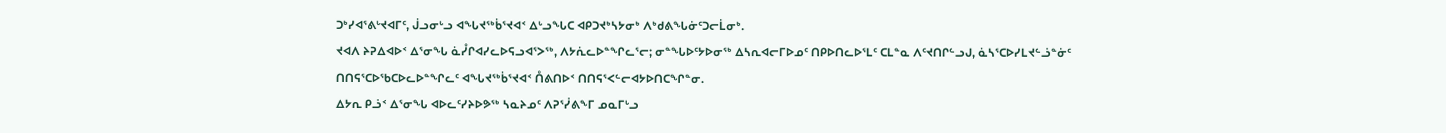ᑐᒃᓯᐊᕐᕕᒡᔪᐊᒥᑦ, ᒎᓗᓂᒡᓗ ᐊᖓᔪᖅᑳᕐᔪᐊᑉ ᐃᒡᓗᖓᑕ ᐊᑭᑐᔪᒃᓴᔭᓂᒃ ᐱᒃᑯᕕᖓᓃᑦᑐᓕᒫᓂᒃ.
ᔪᐊᐱ ᔨᕈᐃᐊᐅᑉ ᐃᕐᓂᖓ ᓈᓮᒋᐊᓯᓚᐅᕋᓗᐊᕐᐳᖅ, ᐱᔭᕇᓚᐅᓐᖏᓚᕐᓕ; ᓂᓐᖓᐅᑦᔭᐅᓂᖅ ᐃᓴᕆᐊᓕᒥᐅᓄᑦ ᑎᑭᐅᑎᓚᐅᕐᒪᑦ ᑕᒪᓐᓇ ᐱᑦᔪᑎᒋᓪᓗᒍ, ᓈᓴᕐᑕᐅᓯᒪᔪᓪᓘᓐᓃᑦ ᑎᑎᕋᕐᑕᐅᖃᑕᐅᓚᐅᓐᖏᓚᑦ ᐊᖓᔪᖅᑳᕐᔪᐊᑉ ᑍᕕᑎᐅᑉ ᑎᑎᕋᕐᐸᓪᓕᐊᔭᐅᑎᑕᖏᓐᓂ.
ᐃᔭᕆ ᑭᓘᑉ ᐃᕐᓂᖓ ᐊᐅᓚᑦᓯᔨᐅᕗᖅ ᓴᓇᔨᓄᑦ ᐱᕈᕐᓰᕕᖕᒥ ᓄᓇᒥᒡᓗ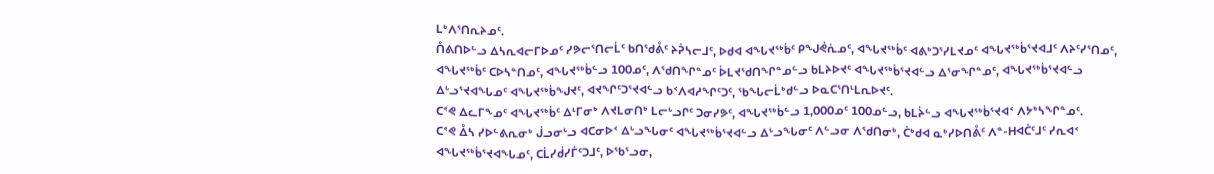ᒪᒃᐱᕐᑎᕆᔨᓄᑦ.
ᑍᕕᑎᐅᓪᓗ ᐃᓴᕆᐊᓕᒥᐅᓄᑦ ᓯᕗᓕᕐᑎᓕᒫᑦ ᑲᑎᖁᕔᑦ ᔨᕉᓴᓕᒧᑦ, ᐅᑯᐊ ᐊᖓᔪᖅᑳᑦ ᑭᖑᕚᕇᓄᑦ, ᐊᖓᔪᖅᑳᑦ ᐊᕕᒃᑐᕐᓯᒪᔪᓄᑦ ᐊᖓᔪᖅᑳᕐᔪᐊᒧᑦ ᐱᔨᑦᓯᕐᑎᓄᑦ, ᐊᖓᔪᖅᑳᑦ ᑕᐅᓴᓐᑎᓄᑦ, ᐊᖓᔪᖅᑳᓪᓗ 100ᓄᑦ, ᐱᖁᑎᖏᓐᓄᑦ ᐆᒪᔪᖁᑎᖏᓐᓄᓪᓗ ᑲᒪᔨᐅᔪᑦ ᐊᖓᔪᖅᑳᕐᔪᐊᓪᓗ ᐃᕐᓂᖏᓐᓄᑦ, ᐊᖓᔪᖅᑳᕐᔪᐊᓪᓗ ᐃᒡᓗᕐᔪᐊᖓᓄᑦ ᐊᖓᔪᖅᑳᖑᔪᑦ, ᐊᔪᖏᑦᑐᕐᔪᐊᓪᓗ ᑲᑉᐱᐊᓱᖏᑦᑐᑦ, ᖃᖓᓕᒫᒃᑯᓪᓗ ᐅᓇᑕᕐᑎᒻᒪᕆᐅᔪᑦ.
ᑕᕝᕙ ᐃᓚᒥᖕᓄᑦ ᐊᖓᔪᖅᑳᑦ ᐃᒻᒥᓂᒃ ᐱᔪᒪᓂᑎᒃ ᒪᓕᒡᓗᒋᑦ ᑐᓂᓯᕗᑦ, ᐊᖓᔪᖅᑳᓪᓗ 1,000ᓄᑦ 100ᓄᓪᓗ, ᑲᒪᔩᓪᓗ ᐊᖓᔪᖅᑳᕐᔪᐊᑉ ᐱᔭᒃᓴᖏᓐᓄᑦ.
ᑕᕝᕙ ᐂᓴ ᓯᐅᓪᕕᕆᓂᒃ ᒎᓗᓂᒡᓗ ᐊᑕᓂᐅᑉ ᐃᒡᓗᖓᓂᑦ ᐊᖓᔪᖅᑳᕐᔪᐊᓪᓗ ᐃᒡᓗᖓᓂᑦ ᐱᓪᓗᓂ ᐱᖁᑎᓂᒃ, ᑖᒃᑯᐊ ᓇᒃᓯᐅᑎᕔᑦ ᐱᓐ-ᕼᐊᑖᑦᒧᑦ ᓯᕆᐊᑉ ᐊᖓᔪᖅᑳᕐᔪᐊᖓᓄᑦ, ᑕᒫᓯᑰᓯᒦᑦᑐᒧᑦ, ᐅᖃᕐᓗᓂ,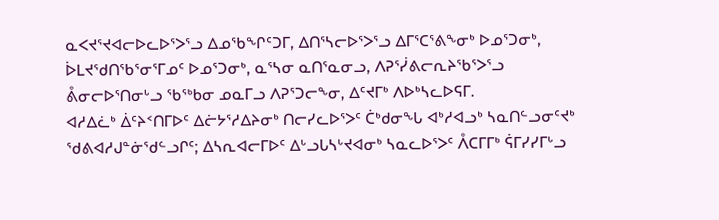ᓇᐸᔪᕐᔪᐊᓕᐅᓚᐅᕐᐳᕐᓗ ᐃᓄᖃᖏᑦᑐᒥ, ᐃᑎᕐᓴᓕᐅᕐᐳᕐᓗ ᐃᒥᕐᑕᕐᕕᖕᓂᒃ ᐅᓄᕐᑐᓂᒃ, ᐆᒪᔪᖁᑎᖃᕐᓂᕐᒥᓄᑦ ᐅᓄᕐᑐᓂᒃ, ᓇᕐᓴᓂ ᓇᑎᕐᓇᓂᓗ, ᐱᕈᕐᓰᕕᓕᕆᔨᖃᕐᐳᕐᓗ ᕔᓂᓕᐅᕐᑎᓂᒡᓗ ᖃᖅᑲᓂ ᓄᓇᒥᓗ ᐱᕈᕐᑐᓕᖕᓂ, ᐃᑦᔪᒥᒃ ᐱᐅᒃᓴᓚᐅᕋᒥ.
ᐊᓱᐃᓛᒃ ᐄᑦᔨᑉᑎᒥᐅᑦ ᐃᓖᔭᕐᓱᐃᔨᓂᒃ ᑎᓕᓯᓚᐅᕐᐳᑦ ᑖᒃᑯᓂᖓ ᐊᒃᓱᐊᓗᒃ ᓴᓇᑎᓪᓗᓂᑦᔪᒃ ᖁᕕᐊᓱᒍᓐᓃᖁᓪᓗᒋᑦ; ᐃᓴᕆᐊᓕᒥᐅᑦ ᐃᒡᓗᒐᓴᒡᔪᐊᓂᒃ ᓴᓇᓚᐅᕐᐳᑦ ᐰᑕᒥᒥᒃ ᕌᒥᓯᓯᒥᒡᓗ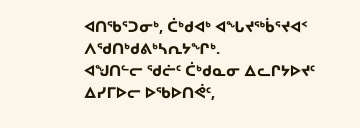ᐊᑎᖃᕐᑐᓂᒃ, ᑖᒃᑯᐊᒃ ᐊᖓᔪᖅᑳᕐᔪᐊᑉ ᐱᖁᑎᒃᑯᕕᒃᓴᕆᔭᖏᒃ.
ᐊᖑᑎᓪᓕ ᖁᓖᑦ ᑖᒃᑯᓇᓂ ᐃᓚᒋᔭᐅᔪᑦ ᐃᓯᒥᐅᓕ ᐅᖃᐅᑎᕚᑦ,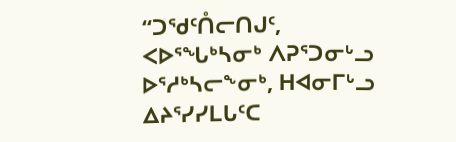“ᑐᖁᑦᑍᓕᑎᒍᑦ, ᐸᐅᕐᖓᒃᓴᓂᒃ ᐱᕈᕐᑐᓂᒡᓗ ᐅᕐᓱᒃᓴᓕᖕᓂᒃ, ᕼᐊᓂᒥᒡᓗ ᐃᔨᕐᓯᓯᒪᒐᑦᑕ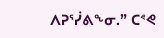ᐱᕈᕐᓰᕕᖕᓂ.” ᑕᕝᕙ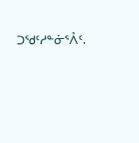ᑐᖁᑦᓱᓐᓃᕐᐰᑦ.